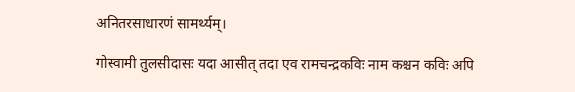अनितरसाधारणं सामर्थ्यम्।

गोस्वामी तुलसीदासः यदा आसीत् तदा एव रामचन्द्रकविः नाम कश्चन कविः अपि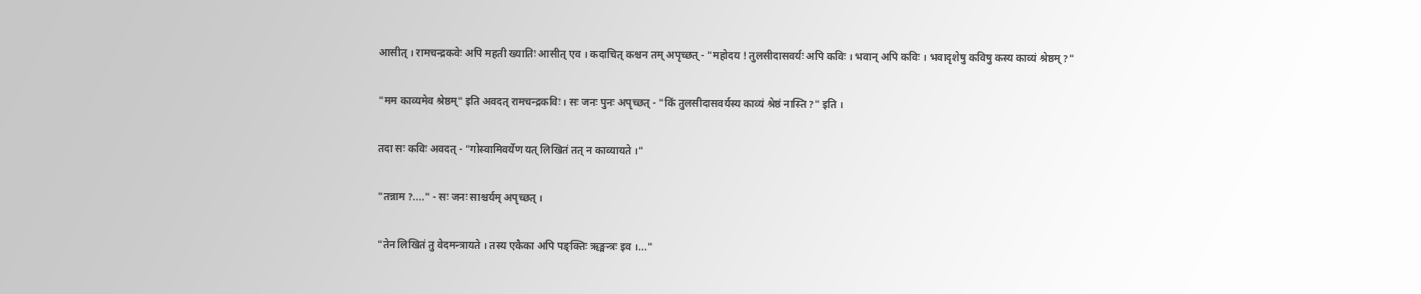आसीत् । रामचन्द्रकवेः अपि महती ख्यातिः आसीत् एव । कदाचित् कश्चन तम् अपृच्छत् - "महोदय ! तुलसीदासवर्यः अपि कविः । भवान् अपि कविः । भवादृशेषु कविषु कस्य काव्यं श्रेष्ठम् ?"

"मम काव्यमेव श्रेष्ठम्" इति अवदत् रामचन्द्रकविः । सः जनः पुनः अपृच्छत् - "किं तुलसीदासवर्यस्य काव्यं श्रेष्ठं नास्ति ?" इति ।

तदा सः कविः अवदत् - "गोस्वामिवर्येण यत् लिखितं तत् न काव्यायते ।"

"तन्नाम ?...." - सः जनः साश्चर्यम् अपृच्छत् ।

"तेन लिखितं तु वेदमन्त्रायते । तस्य एकैका अपि पङ्क्तिः ऋङ्मन्त्रः इव ।..."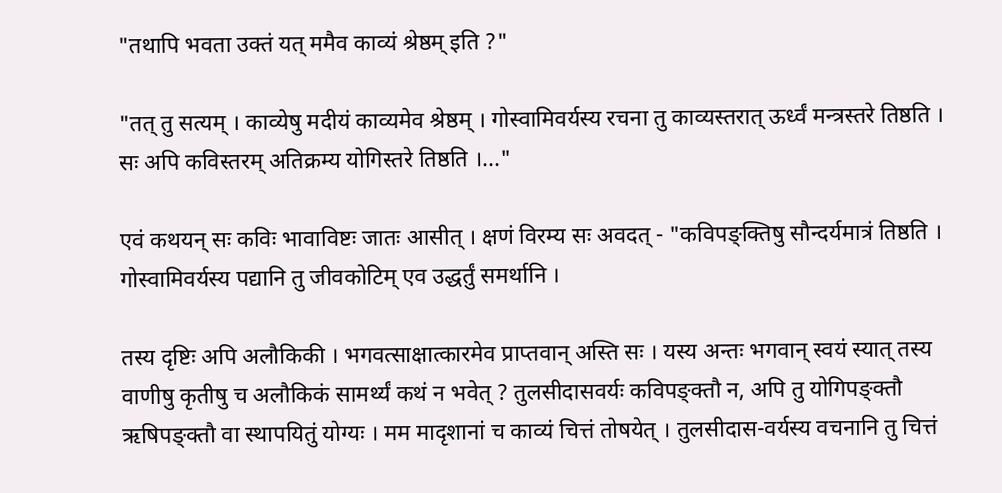"तथापि भवता उक्तं यत् ममैव काव्यं श्रेष्ठम् इति ?"

"तत् तु सत्यम् । काव्येषु मदीयं काव्यमेव श्रेष्ठम् । गोस्वामिवर्यस्य रचना तु काव्यस्तरात् ऊर्ध्वं मन्त्रस्तरे तिष्ठति । सः अपि कविस्तरम् अतिक्रम्य योगिस्तरे तिष्ठति ।..."

एवं कथयन् सः कविः भावाविष्टः जातः आसीत् । क्षणं विरम्य सः अवदत् - "कविपङ्क्तिषु सौन्दर्यमात्रं तिष्ठति । गोस्वामिवर्यस्य पद्यानि तु जीवकोटिम् एव उद्धर्तुं समर्थानि ।

तस्य दृष्टिः अपि अलौकिकी । भगवत्साक्षात्कारमेव प्राप्तवान् अस्ति सः । यस्य अन्तः भगवान् स्वयं स्यात् तस्य वाणीषु कृतीषु च अलौकिकं सामर्थ्यं कथं न भवेत् ? तुलसीदासवर्यः कविपङ्क्तौ न, अपि तु योगिपङ्क्तौ ऋषिपङ्क्तौ वा स्थापयितुं योग्यः । मम मादृशानां च काव्यं चित्तं तोषयेत् । तुलसीदास-वर्यस्य वचनानि तु चित्तं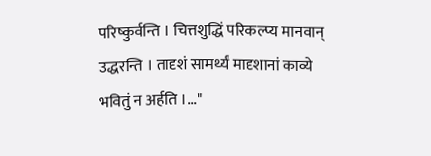परिष्कुर्वन्ति । चित्तशुद्धिं परिकल्प्य मानवान् उद्धरन्ति । तादृशं सामर्थ्यं मादृशानां काव्ये भवितुं न अर्हति ।..."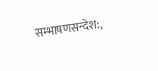सम्भाषणसन्देश:,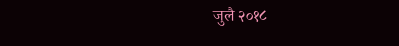जुलै २०१८